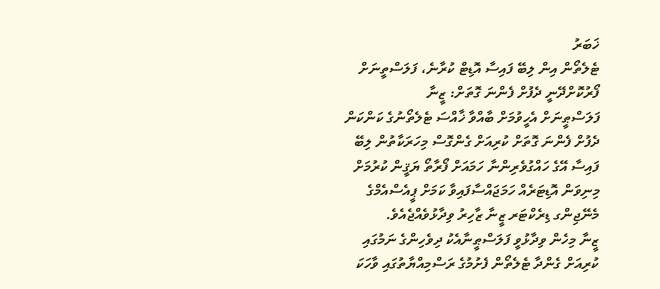ޚަބަރު
ޓެލެތޯން އިން ލިބޭ ފައިސާ އޮޑިޓް ކުރާނެ، ފަލަސްތީނަށް ފޯރުކޮށްދޭނީ ދެފުށް ފެންނަ ގޮތަށް: ޒީނާ
ފަލަސްޠީނަށް އެހީވުމަށް ބާއްވާ ޚާއްސަ ޓެލެތޯނުގެ ކަންކަން ދެފުށް ފެންނަ ގޮތަށް ކުރިއަށް ގެންގޮސް މިހަރަކާތުން ލިބޭ ފައިސާ އޭގެ ހައްގުވެރިންނާ ހަމައަށް ފޯރާތޯ ޔަޤީން ކުރުމަށް މިނިވަން އޮޑިޓަރެއް ހަމަޖައްސާފައިވާ ކަމަށް ޕީއެސްއެމްގެ މެނޭޖިންގ ޑިރެކްޓަރ ޒީނާ ޒާހިރު ވިދާޅުވެއްޖެއެވެ.
ޒީނާ މިހެން ވިދާޅުވީ ފަލަސްޠީނާއެކު ދިވެހިންގެ ނަމުގައި ކުރިއަށް ގެންދާ ޓެލެތޯން ފެށުމުގެ ރަސްމިއްޔާތުގައި ވާހަކަ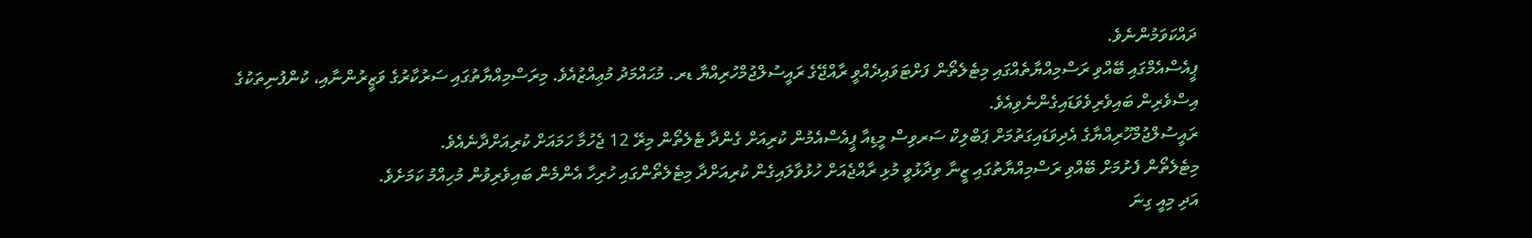ދައްކަވަމުންނެވެ.
ޕީއެސްއެމްގައި ބޭއްވި ރަސްމިއްޔާތެއްގައި މިޓެލެތޯން ފަށްޓަވައިދެއްވީ ރާއްޖޭގެ ރައީސުލްޖުމްހުރިއްޔާ ޑރ. މުޙައްމަދު މުޢިއްޒުއެވެ. މިރަސްމިއްޔާތުގައި ސަރުކާރުގެ ވަޒީރުންނާއި، ކުންފުނިތަކުގެ އިސްވެރިން ބައިވެރިވެވަޑައިގެންނެވިއެވެ.
ރައީސުލްޖުމްހޫރިއްޔާގެ އެދިވަޑައިގަތުމަށް ޕަބްލިކް ސަރވިސް މީޑިއާ ޕީއެސްއެމުން ކުރިއަށް ގެންދާ ޓެލެތޯން މިރޭ 12 ޖެހުމާ ހަމައަށް ކުރިއަށްދާނެއެވެ.
މިޓެލެތޯން ފެށުމަށް ބޭއްވި ރަސްމިއްޔާތުގައި ޒީނާ ވިދާޅުވީ މުޅި ރާއްޖެއަށް ހުޅުވާލައިގެން ކުރިއަށްދާ މިޓެލެތޯންގައި ހުރިހާ އެންމެން ބައިވެރިވުން މުހިއްމު ކަމަށެވެ.
އަދި މިއީ ގިނަ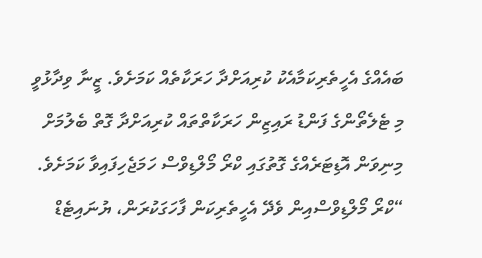ބައެއްގެ އެހީތެރިކަމާއެކު ކުރިއަށްދާ ހަރަކާތެއް ކަމަށެވެ. ޒީނާ ވިދާޅުވީ މި ޓެލެތޯންގެ ފަންޑު ރައިޒިން ހަރަކާތްތައް ކުރިއަށްދާ ގޮތް ބެލުމަށް މިނިވަން އޮޑިޓަރެއްގެ ގޮތުގައި ކްރޯ މޯލްޑިވްސް ހަމަޖެހިފައިވާ ކަމަށެވެ.
“ކްރޯ މޯލްޑިވްސްއިން ވެދޭ އެހީތެރިކަން ފާހަގަކުރަން، ޔުނައިޓެޑް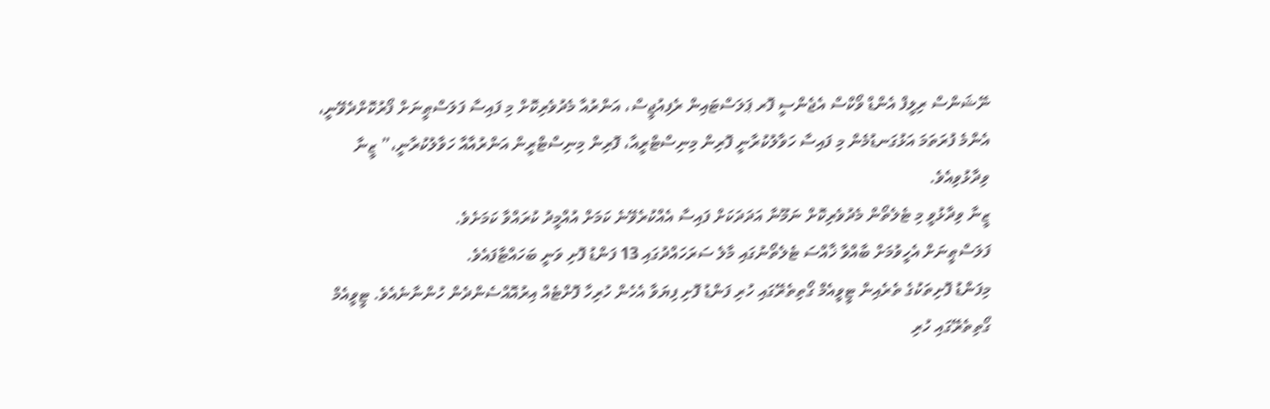ނޭޝަންސް ރިލީފް އެންޑް ވޯކްސް އެޖެންސީ ފޮރ ޕަލަސްޓައިން ރެފިއުޖީސް، އަންރުއާ މެދުވެރިކޮށް މި ފައިސާ ފަލަސްޠީނަށް ފޯރުކޮށްދެވޭނީ، އެންމެ ފުރަތަމަ އަޅުގަނޑުމެން މި ފައިސާ ހަވާލުކުރާނީ ފޮރިން މިނިސްޓްރީއާ، ފޮރިން މިނިސްޓްރީން އަންރުއާއާ ހަވާލުކުރާނީ،” ޒީނާ ވިދާޅުވިއެވެ.
ޒީނާ ވިދާޅުވީ މި ޓެލެތޯން މެދުވެރިކޮށް ނަމޫނާ އަދަދަކަށް ފައިސާ އެއްކުރެވޭނެ ކަމަށް އުއްމީދު ކުރައްވާ ކަމަށެވެ.
ފަލަސްޠީނަށް އެހީވުމަށް ބާއްވާ ޚާއްސަ ޓެލެތޯނުގައި މާލެ ސަރަހައްދުގައި 13 ފަންޑު ފޮށި ވަނީ ބަހައްޓާފައެވެ.
މިފަންޑު ފޮށިތަކުގެ ތެރެއިން ޓީވީއެމް ގޯތިތެރޭގައި ހުރި ފަންޑު ފޮށި ފިޔަވާ އެހެން ހުރިހާ ފޮށްޓެއް އިރުއޮއްސެންދެން ހުންނާނެއެވެ. ޓީވީއެމް ގޯތިތެރޭގައި ހުރި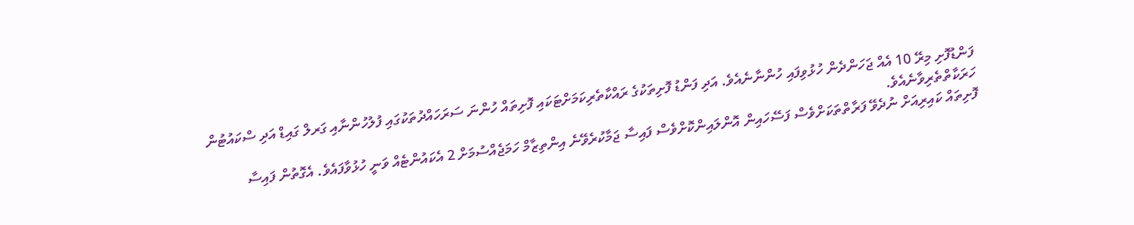ފަންޑުފޮށި މިރޭ 10 އެއް ޖަހަންދެން ހުޅުވިފައި ހުންނާނެއެވެ. އަދި ފަންޑު ފޮށިތަކުގެ ރައްކާތެރިކަމަށްޓަކައި ފޮށިތައް ހުންނަ ސަރަހައްދުތަކުގައި ފުލުހުންނާއި ގަރލް ގައިޑް އަދި ސްކައުޓުން ހަރަކާތްތެރިވާނެއެވެ.
ފޮށިތައް ކައިރިއަށް ނުދެވޭ ފަރާތްތަކަށްވެސް ފަސޭހައިން އޮންލައިންކޮށްވެސް ފައިސާ ޖަމާކުރެވޭނެ އިންތިޒާމް ހަމަޖެއްސުމަށް 2 އެކައުންޓެއް ވަނީ ހުޅުވާފައެވެ. އެގޮތުން ފައިސާ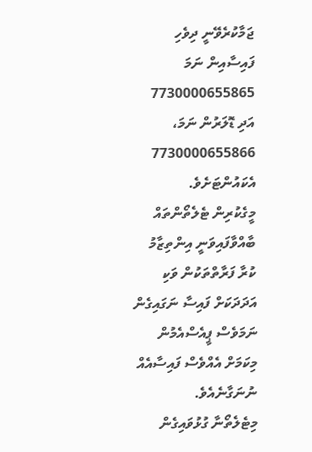ޖަމާކުރެވޭނީ ދިވެހި ފައިސާއިން ނަމަ 7730000655865 އަދި ޑޮލަރުން ނަމަ، 7730000655866 އެކައުންޓަށެވެ.
މީގެކުރިން ޓެލެތޯންތައް ބާއްވާފައިވަނީ އިންތިޒާމު ކުރާ ފަރާތްތަކުން ވަކި އަދަދަކަށް ފައިސާ ނަގައިގެން ނަމަވެސް ޕީއެސްއެމުން މިކަމަށް އެއްވެސް ފައިސާއެއް ނުނަގާނެއެވެ.
މިޓެލެތޯނާ ގުޅުވައިގެން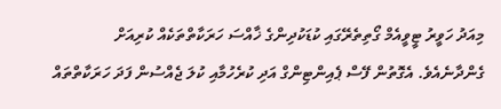މިއަދު ހަވީރު ޓީވީއެމް ގޯތިތެރޭގައި ކުޑަކުދިންގެ ޚާއްސަ ހަރަކާތްތަކެއް ކުރިއަށް ގެންދާނެއެވެ. އެގޮތުން ފޭސް ޕެއިންޓިންގް އަދި ކުރެހުމާއި ކުލަ ޖެއްސުން ފަދަ ހަރަކާތްތައް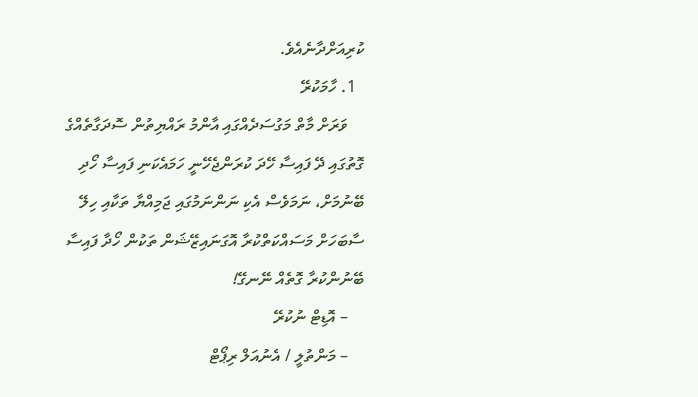ކުރިއަށްދާނެއެވެ.
  1. ހާމަކުރޭ
    ވަރަށް މާތް މަގުސަދެއްގައި އާންމު ރައްޔިތުން ސޮދަގާތެއްގެ ގޮތުގައި ދޭ ފައިސާ ހޭދަ ކުރަންޖެހޭނީ ހަމައެކަނި ފައިސާ ހޯދި ބޭނުމަށް، ނަމަވެސް އެކި ނަންނަމުގައި ޖަމިއްޔާ ތަކާއި ހިލޭ ސާބަހަށް މަސައްކަތްކުރާ އޮގަނައިޒޭޝަން ތަކުން ހޯދާ ފައިސާ ބޭނުންކުރާ ގޮތެއް ނޭނގޭ!
    – އޮޑިޓް ނުކުރޭ
    – މަންތުލީ / އެނުއަލް ރިޕޯޓް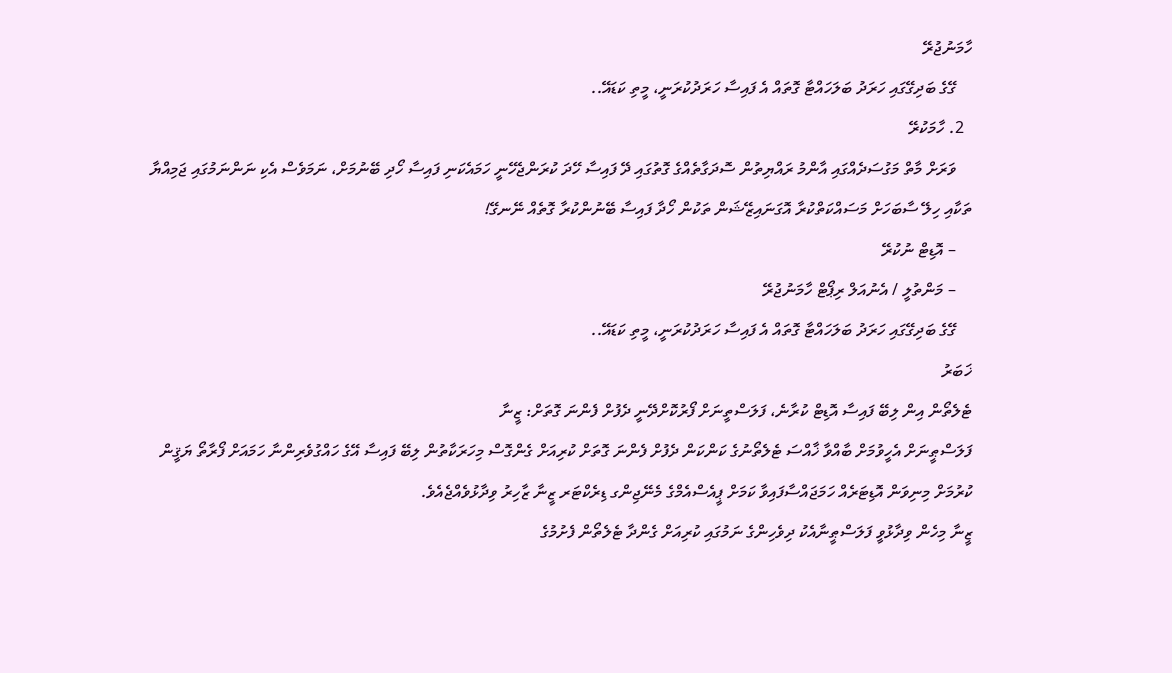ހާމަނުޖުރޭ
    ގޭގެ ބަދިގޭގައި ހަރަދު ބަލަހައްޓާ ގޮތައް އެ ފައިސާ ހަރަދުކުރަނީ، މީތި ކަޑައޭ..
  2. ހާމަކުރޭ
    ވަރަށް މާތް މަގުސަދެއްގައި އާންމު ރައްޔިތުން ސޮދަގާތެއްގެ ގޮތުގައި ދޭ ފައިސާ ހޭދަ ކުރަންޖެހޭނީ ހަމައެކަނި ފައިސާ ހޯދި ބޭނުމަށް، ނަމަވެސް އެކި ނަންނަމުގައި ޖަމިއްޔާ ތަކާއި ހިލޭ ސާބަހަށް މަސައްކަތްކުރާ އޮގަނައިޒޭޝަން ތަކުން ހޯދާ ފައިސާ ބޭނުންކުރާ ގޮތެއް ނޭނގޭ!
    – އޮޑިޓް ނުކުރޭ
    – މަންތުލީ / އެނުއަލް ރިޕޯޓް ހާމަނުޖުރޭ
    ގޭގެ ބަދިގޭގައި ހަރަދު ބަލަހައްޓާ ގޮތައް އެ ފައިސާ ހަރަދުކުރަނީ، މީތި ކަޑައޭ..
ޚަބަރު
ޓެލެތޯން އިން ލިބޭ ފައިސާ އޮޑިޓް ކުރާނެ، ފަލަސްތީނަށް ފޯރުކޮށްދޭނީ ދެފުށް ފެންނަ ގޮތަށް: ޒީނާ
ފަލަސްޠީނަށް އެހީވުމަށް ބާއްވާ ޚާއްސަ ޓެލެތޯނުގެ ކަންކަން ދެފުށް ފެންނަ ގޮތަށް ކުރިއަށް ގެންގޮސް މިހަރަކާތުން ލިބޭ ފައިސާ އޭގެ ހައްގުވެރިންނާ ހަމައަށް ފޯރާތޯ ޔަޤީން ކުރުމަށް މިނިވަން އޮޑިޓަރެއް ހަމަޖައްސާފައިވާ ކަމަށް ޕީއެސްއެމްގެ މެނޭޖިންގ ޑިރެކްޓަރ ޒީނާ ޒާހިރު ވިދާޅުވެއްޖެއެވެ.
ޒީނާ މިހެން ވިދާޅުވީ ފަލަސްޠީނާއެކު ދިވެހިންގެ ނަމުގައި ކުރިއަށް ގެންދާ ޓެލެތޯން ފެށުމުގެ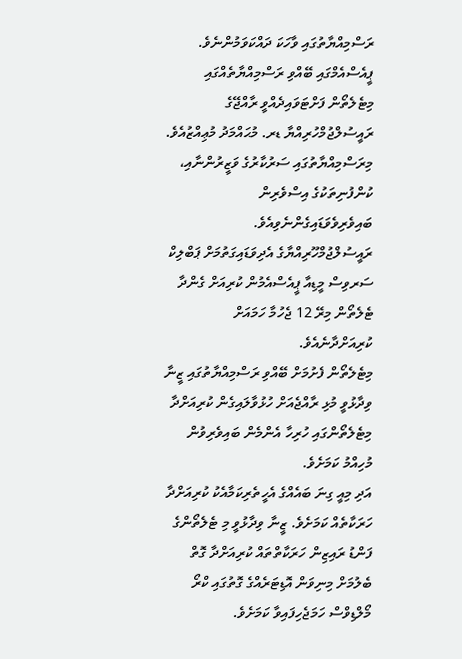ރަސްމިއްޔާތުގައި ވާހަކަ ދައްކަވަމުންނެވެ.
ޕީއެސްއެމްގައި ބޭއްވި ރަސްމިއްޔާތެއްގައި މިޓެލެތޯން ފަށްޓަވައިދެއްވީ ރާއްޖޭގެ ރައީސުލްޖުމްހުރިއްޔާ ޑރ. މުޙައްމަދު މުޢިއްޒުއެވެ. މިރަސްމިއްޔާތުގައި ސަރުކާރުގެ ވަޒީރުންނާއި، ކުންފުނިތަކުގެ އިސްވެރިން ބައިވެރިވެވަޑައިގެންނެވިއެވެ.
ރައީސުލްޖުމްހޫރިއްޔާގެ އެދިވަޑައިގަތުމަށް ޕަބްލިކް ސަރވިސް މީޑިއާ ޕީއެސްއެމުން ކުރިއަށް ގެންދާ ޓެލެތޯން މިރޭ 12 ޖެހުމާ ހަމައަށް ކުރިއަށްދާނެއެވެ.
މިޓެލެތޯން ފެށުމަށް ބޭއްވި ރަސްމިއްޔާތުގައި ޒީނާ ވިދާޅުވީ މުޅި ރާއްޖެއަށް ހުޅުވާލައިގެން ކުރިއަށްދާ މިޓެލެތޯންގައި ހުރިހާ އެންމެން ބައިވެރިވުން މުހިއްމު ކަމަށެވެ.
އަދި މިއީ ގިނަ ބައެއްގެ އެހީތެރިކަމާއެކު ކުރިއަށްދާ ހަރަކާތެއް ކަމަށެވެ. ޒީނާ ވިދާޅުވީ މި ޓެލެތޯންގެ ފަންޑު ރައިޒިން ހަރަކާތްތައް ކުރިއަށްދާ ގޮތް ބެލުމަށް މިނިވަން އޮޑިޓަރެއްގެ ގޮތުގައި ކްރޯ މޯލްޑިވްސް ހަމަޖެހިފައިވާ ކަމަށެވެ.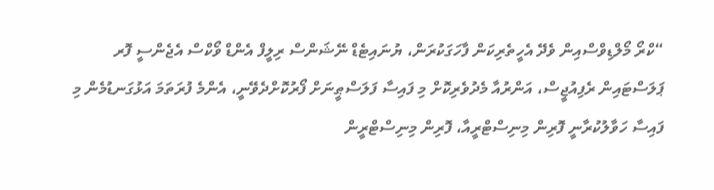“ކްރޯ މޯލްޑިވްސްއިން ވެދޭ އެހީތެރިކަން ފާހަގަކުރަން، ޔުނައިޓެޑް ނޭޝަންސް ރިލީފް އެންޑް ވޯކްސް އެޖެންސީ ފޮރ ޕަލަސްޓައިން ރެފިއުޖީސް، އަންރުއާ މެދުވެރިކޮށް މި ފައިސާ ފަލަސްޠީނަށް ފޯރުކޮށްދެވޭނީ، އެންމެ ފުރަތަމަ އަޅުގަނޑުމެން މި ފައިސާ ހަވާލުކުރާނީ ފޮރިން މިނިސްޓްރީއާ، ފޮރިން މިނިސްޓްރީން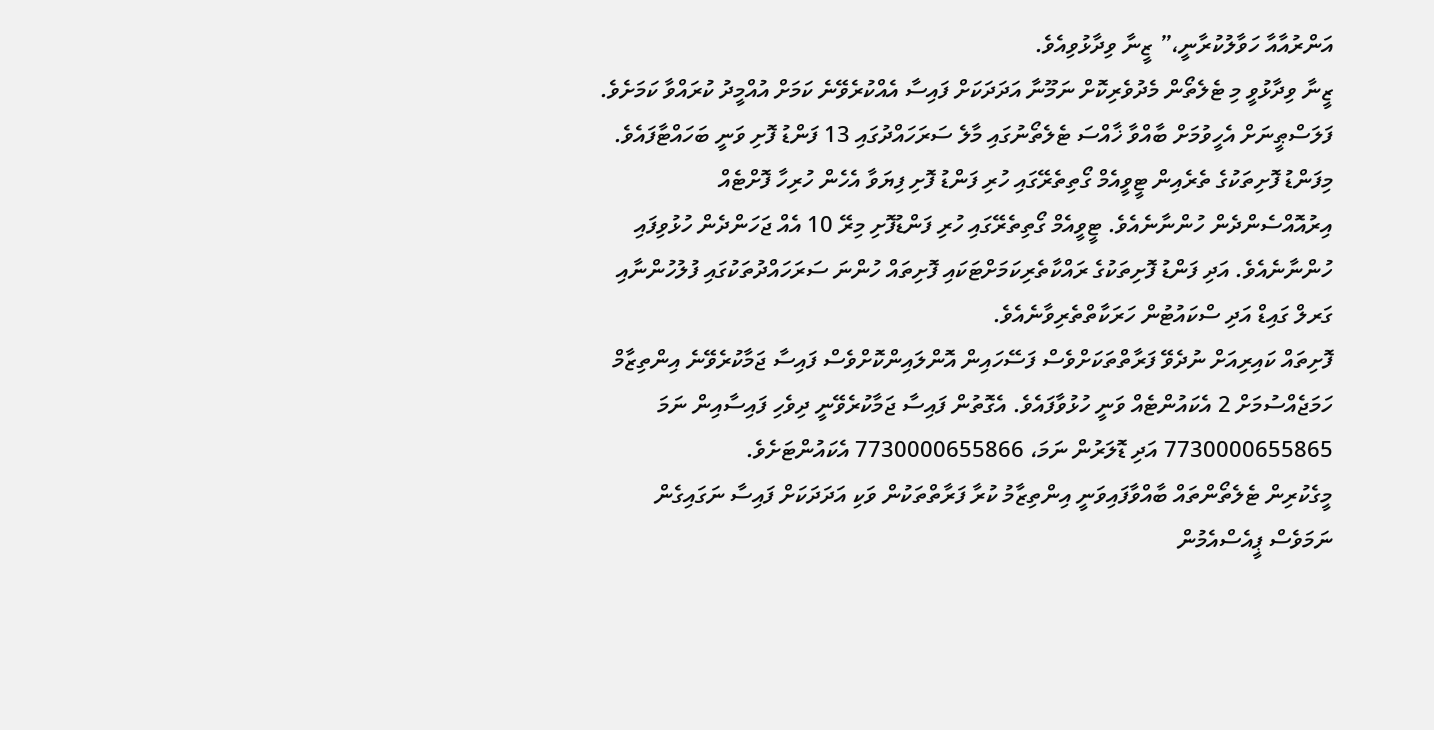އަންރުއާއާ ހަވާލުކުރާނީ،” ޒީނާ ވިދާޅުވިއެވެ.
ޒީނާ ވިދާޅުވީ މި ޓެލެތޯން މެދުވެރިކޮށް ނަމޫނާ އަދަދަކަށް ފައިސާ އެއްކުރެވޭނެ ކަމަށް އުއްމީދު ކުރައްވާ ކަމަށެވެ.
ފަލަސްޠީނަށް އެހީވުމަށް ބާއްވާ ޚާއްސަ ޓެލެތޯނުގައި މާލެ ސަރަހައްދުގައި 13 ފަންޑު ފޮށި ވަނީ ބަހައްޓާފައެވެ.
މިފަންޑު ފޮށިތަކުގެ ތެރެއިން ޓީވީއެމް ގޯތިތެރޭގައި ހުރި ފަންޑު ފޮށި ފިޔަވާ އެހެން ހުރިހާ ފޮށްޓެއް އިރުއޮއްސެންދެން ހުންނާނެއެވެ. ޓީވީއެމް ގޯތިތެރޭގައި ހުރި ފަންޑުފޮށި މިރޭ 10 އެއް ޖަހަންދެން ހުޅުވިފައި ހުންނާނެއެވެ. އަދި ފަންޑު ފޮށިތަކުގެ ރައްކާތެރިކަމަށްޓަކައި ފޮށިތައް ހުންނަ ސަރަހައްދުތަކުގައި ފުލުހުންނާއި ގަރލް ގައިޑް އަދި ސްކައުޓުން ހަރަކާތްތެރިވާނެއެވެ.
ފޮށިތައް ކައިރިއަށް ނުދެވޭ ފަރާތްތަކަށްވެސް ފަސޭހައިން އޮންލައިންކޮށްވެސް ފައިސާ ޖަމާކުރެވޭނެ އިންތިޒާމް ހަމަޖެއްސުމަށް 2 އެކައުންޓެއް ވަނީ ހުޅުވާފައެވެ. އެގޮތުން ފައިސާ ޖަމާކުރެވޭނީ ދިވެހި ފައިސާއިން ނަމަ 7730000655865 އަދި ޑޮލަރުން ނަމަ، 7730000655866 އެކައުންޓަށެވެ.
މީގެކުރިން ޓެލެތޯންތައް ބާއްވާފައިވަނީ އިންތިޒާމު ކުރާ ފަރާތްތަކުން ވަކި އަދަދަކަށް ފައިސާ ނަގައިގެން ނަމަވެސް ޕީއެސްއެމުން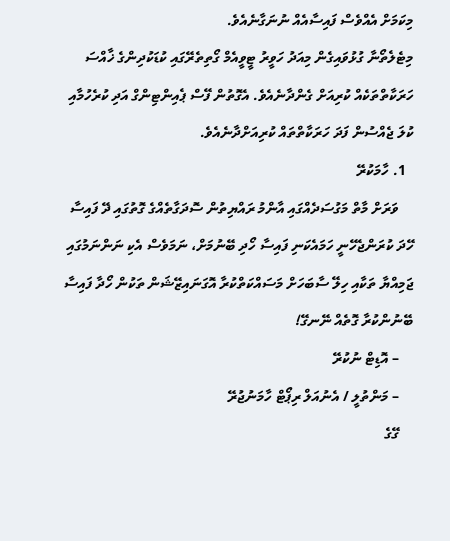މިކަމަށް އެއްވެސް ފައިސާއެއް ނުނަގާނެއެވެ.
މިޓެލެތޯނާ ގުޅުވައިގެން މިއަދު ހަވީރު ޓީވީއެމް ގޯތިތެރޭގައި ކުޑަކުދިންގެ ޚާއްސަ ހަރަކާތްތަކެއް ކުރިއަށް ގެންދާނެއެވެ. އެގޮތުން ފޭސް ޕެއިންޓިންގް އަދި ކުރެހުމާއި ކުލަ ޖެއްސުން ފަދަ ހަރަކާތްތައް ކުރިއަށްދާނެއެވެ.
  1. ހާމަކުރޭ
    ވަރަށް މާތް މަގުސަދެއްގައި އާންމު ރައްޔިތުން ސޮދަގާތެއްގެ ގޮތުގައި ދޭ ފައިސާ ހޭދަ ކުރަންޖެހޭނީ ހަމައެކަނި ފައިސާ ހޯދި ބޭނުމަށް، ނަމަވެސް އެކި ނަންނަމުގައި ޖަމިއްޔާ ތަކާއި ހިލޭ ސާބަހަށް މަސައްކަތްކުރާ އޮގަނައިޒޭޝަން ތަކުން ހޯދާ ފައިސާ ބޭނުންކުރާ ގޮތެއް ނޭނގޭ!
    – އޮޑިޓް ނުކުރޭ
    – މަންތުލީ / އެނުއަލް ރިޕޯޓް ހާމަނުޖުރޭ
    ގޭގެ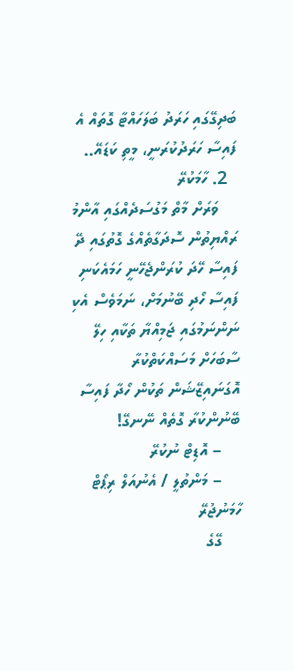ބަދިގޭގައި ހަރަދު ބަލަހައްޓާ ގޮތައް އެ ފައިސާ ހަރަދުކުރަނީ، މީތި ކަޑައޭ..
  2. ހާމަކުރޭ
    ވަރަށް މާތް މަގުސަދެއްގައި އާންމު ރައްޔިތުން ސޮދަގާތެއްގެ ގޮތުގައި ދޭ ފައިސާ ހޭދަ ކުރަންޖެހޭނީ ހަމައެކަނި ފައިސާ ހޯދި ބޭނުމަށް، ނަމަވެސް އެކި ނަންނަމުގައި ޖަމިއްޔާ ތަކާއި ހިލޭ ސާބަހަށް މަސައްކަތްކުރާ އޮގަނައިޒޭޝަން ތަކުން ހޯދާ ފައިސާ ބޭނުންކުރާ ގޮތެއް ނޭނގޭ!
    – އޮޑިޓް ނުކުރޭ
    – މަންތުލީ / އެނުއަލް ރިޕޯޓް ހާމަނުޖުރޭ
    ގޭގެ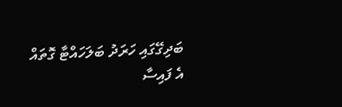ބަދިގޭގައި ހަރަދު ބަލަހައްޓާ ގޮތައް އެ ފައިސާ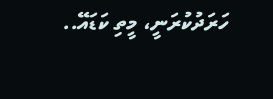ހަރަދުކުރަނީ، މީތި ކަޑައޭ..